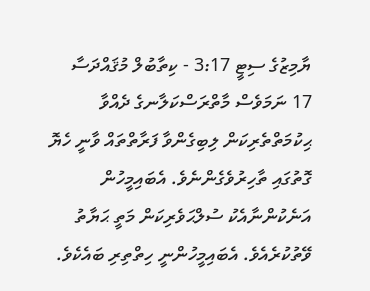ޔާމިޒުގެ ސިޓީ 3:17 - ކިތާބުލް މުޤައްދަސާ
17 ނަމަވެސް މާތްރަސްކަލާނގެ ދެއްވާ ޙިކުމަތްތެރިކަން ލިބިގެންވާ ފަރާތްތައް ވާނީ ހެޔޮ ގޮތުގައި ތާހިރުވެގެންނެވެ. އެބައިމީހުން އަނެކުންނާއެކު ސުލްޙަވެރިކަން މަތީ ޙަޔާތު ވޭތުކުރެއެވެ. އެބައިމީހުންނީ ހިތްތިރި ބައެކެވެ.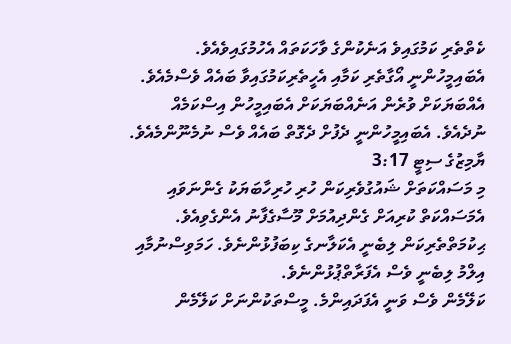ކެތްތެރި ކަމުގައިވެ އަނެކުންގެ ވާހަކަތައް އެހުމުގައިވެއެވެ. އެބައިމީހުންނީ އޯގާތެރި ކަމާއި އެހީތެރިކަމުގައިވާ ބައެއް ވެސްމެއެވެ. އެއްބަޔަކަށް ވުރެން އަނެއްބަޔަކަށް އެބައިމީހުން އިސްކަމެއް ނުދެއެވެ. އެބައިމީހުންނީ ދެފުށް ދެގޮތް ބައެއް ވެސް ނުމެނޫންމެއެވެ.
ޔާމިޒުގެ ސިޓީ 3:17
މި މަސައްކަތަށް ޝައުގުވެރިކަން ހުރި ހުރިހާބަޔަކު ގެންނަވައި އެމަސައްކަތް ކުރިއަށް ގެންދިއުމަށް މޫސާގެފާނު އެންގެވިއެވެ.
ޙިކުމަތްތެރިކަން ލިބެނީ އެކަލާނގެ ކިބަފުޅުންނެވެ. ހަމަވިސްނުމާއި އިލްމު ލިބެނީ ވެސް އެފަރާތްޕުޅުންނެވެ.
ކަލޭމެން ވެސް ވަނީ އެފަދައިންމެ. މީސްތަކުންނަށް ކަލޭމެން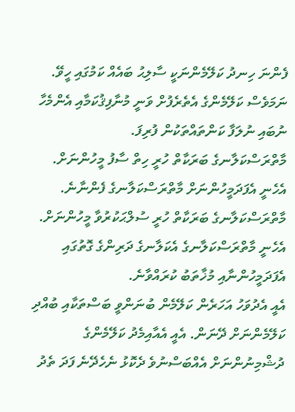ފެންނަ ހިނދު ކަލޭމެންނަކީ ސާލިޙު ބައެއް ކަމުގައި ހީވޭ. ނަމަވެސް ކަލޭމެންގެ އެތެރެފުށް ވަނީ މުނާފިޤުކަމާއި އެންމެހާ ނުބައި ނުލަފާ ކަންތައްތަކުން ފުރިފަ.
މާތްރަސްކަލާނގެ ބަރަކާތް ހުރީ ހިތް ސާފު މީހުންނަށް. އެހެނީ އެފަދަމީހުންނަށް މާތްރަސްކަލާނގެ ފެންނާނެ.
މާތްރަސްކަލާނގެ ބަރަކާތް ހުރީ ސުލްޙަކުރުވާ މީހުންނަށް. އެހެނީ މާތްރަސްކަލާނގެ އެކަލާނގެ ދަރިންގެ ގޮތުގައި އެފަދަމީހުންނާއި މުޚާތަބު ކުރައްވާނެ.
އެއީ އެދުވަހު އަހަރެން ކަލޭމެން ބުނަންވީ ބަސްތަކާއި ބުއްދި ކަލޭމެންނަށް ދޭނަން. އެއީ އެއާއިމެދު ކަލޭމެންގެ ދުޝްމިނުންނަށް އެއްބަސްނުވެ ދެކޮޅު ނެހެދޭނެ ފަދަ ތެދު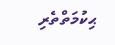ޙިކުމަތްތެރި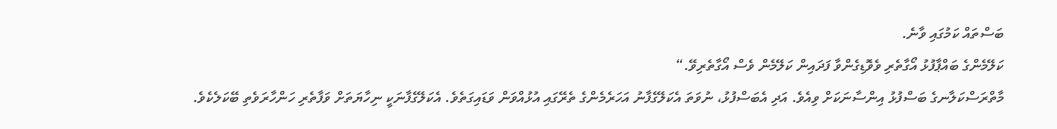ބަސްތައް ކަމުގައި ވާނެ.
ކަލޭމެންގެ ބައްޕާފުޅު އޯގާތެރި ވެވޮޑިގެންވާ ފަދައިން ކަލޭމެން ވެސް އޯގާތެރިވޭ.“
މާތްރަސްކަލާނގެ ބަސްފުޅު އިންސާނަކަށް ވިއެވެ. އަދި އެބަސްފުޅު، ނުވަތަ އެކަލޭގެފާނު އަހަރެމެންގެ ތެރޭގައި އުޅުއްވަން ވަޑައިގަތެވެ. އެކަލޭގެފާނަކީ ނިހާޔަތަށް ވަފާތެރި ހަންހާރަވެތި ބޭކަލެކެވެ.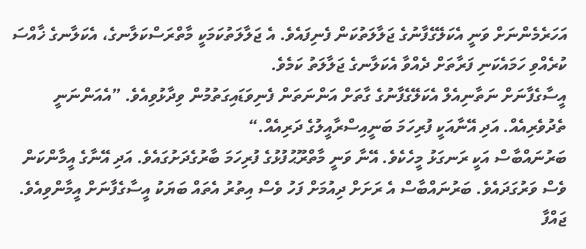އަހަރެމެންނަށް ވަނީ އެކަލޭގެފާނުގެ ޖަލާލަތުކަން ފެނިފައެވެ. އެ ޖަލާލަތުކަމަކީ މާތްރަސްކަލާނގެ، އެކަލާނގެ ޚާއްސަ ކުރެއްވި ހަމައެކަނި ފަރާތަށް ދެއްވާ އެކަލާނގެ ޖަލާލަތު ކަމެވެ.
އީސާގެފާނަށް ނަތާނިއެލް އެކަލޭގެފާނުގެ ގާތަށް އަންނަތަން ފެނިވަޑައިގަތުމުން ވިދާޅުވިއެވެ. ”އެއަންނަނީ ތެދުވެރިއެއް. އަދި އޭނާއަކީ ފުރިހަމަ ބަނީއިސްރާއީލުގެ ދަރިއެއް.“
ބަރުނައްބާސް އަކީ ރަނގަޅު މީހެކެވެ. އޭނާ ވަނީ މާތްރޫޙުފުޅުގެ ފުރިހަމަ ބާރުގެދަށުގައެވެ. އަދި އޭނާގެ އީމާންކަން ވެސް ވަރުގަދައެވެ. ބަރުނައްބާސް އެ ރަށަށް ދިއުމަށް ފަހު ވެސް އިތުރު އެތައް ބަޔަކު އީސާގެފާނަށް އީމާންވިއެވެ.
ޖައްފާ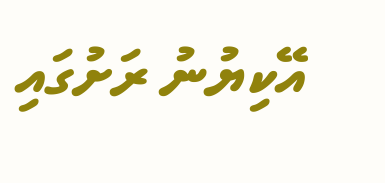އޭކިޔުނު ރަށުގައި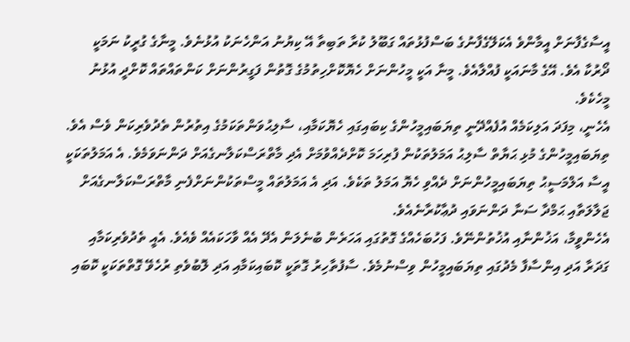އީސާގެފާނަށް އީމާންވެ އެކަލޭގެފާނުގެ ބަސްފުޅުތައް ގަބޫލު ކުރާ ތަބިތާ އޭ ކިޔުނު އަންހެނަކު އުޅުނެވެ. މީނާގެ ގުރީކު ނަމަކީ ދޯރުކާ އެވެ. އޭގެ މާނައަކީ ފުއްލާއެވެ. މީނާ އަކީ މީހުންނަށް ހެޔޮކޮށްހިތުމުގެ ގޮތުން ފަގީރުންނަށް ކަންތައްތައް ކޮށްދީ އުޅުނު މީހެކެވެ.
އެހެނީ، މިފަދަ އަލިކަމެއް އުފެއްދޭނީ ތިޔަބައިމީހުންގެ ކިބައިގައި ހެޔޮކަމާއި، ސާލިޙުވަންތަކަމުގެ އިތުރުން ތެދުވެރިކަން ވެސް އެވެ.
ތިޔަބައިމީހުންގެ މުޅި ޙަޔާތް ސާލިޙު އަމަލުތަކުން ފުރިހަމަ ކޮށްދެއްވުމަށް އެދި މާތްރަސްކަލާނގެއަށް ދަންނަވަމެވެ. އެ އަމަލުތަކަކީ އީސާ އަލްމަސީޙު ތިޔަބައިމީހުންނަށް ދެއްވި ހެޔޮ އަމަލު ތަކެވެ. އަދި އެ އަމަލުތައް މީސްތަކުންނަށްފެނި މާތްރަސްކަލާނގެއަށް ޖަލާލަތާއި ޙަމްދާ ސަނާ ދަންނަވައި ދުޢާކުރާނެއެވެ.
އެހެންވީމާ، އަޚުންނާއި އުޚުތުންނޭވެ. ފަހުބަހެއްގެ ގޮތުގައި އަހަރެން ބުނެލަން އެދޭ އެއް ވާހަކައެއް ވެއެވެ. އެއީ ތެދުވެރިކަމާއި ގަދަރާ އަދި އިންސާފާ މެދުގައި ތިޔަބައިމީހުން ވިސްނުމެވެ. ސާފުތާހިރު ގޮތަކީ ކޮބައިކަމާއި އަދި ލޮބުވެތި ރުހެވޭ ގޮތްތަކަކީ ކޮބައި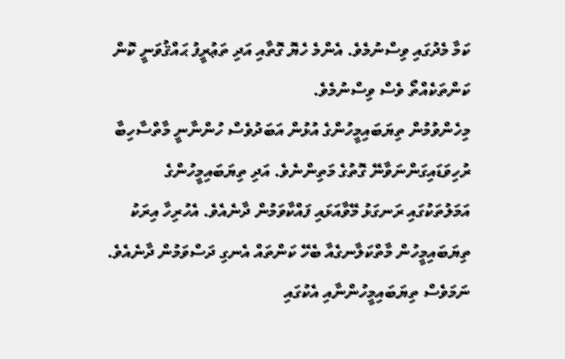ކަމާ މެދުގައި ވިސްނުމެވެ. އެންމެ ހެޔޮ ގޮތާއި އަދި ތަޢުރީފު ޙައްޤުވަނީ ކޮން ކަންތަކެއްތޯ ވެސް ވިސްނުމެވެ.
މިހެންވުމުން ތިޔަބައިމީހުންގެ އުޅުން އަބަދުވެސް ހުންނާނީ މާތްސާހިބާ ރުހިވަޑައިގަންނަވާނޭ ގޮތުގެ މަތިންނެވެ. އަދި ތިޔަބައިމީހުންގެ އަމަލުތަކުގައި ރަނގަޅު މޭވާއަޅައި ފައްކާވަމުން ދާނެއެވެ. އެހުރިހާ އިރަކު ތިޔަބައިމީހުން މާތްކަލާނގެއާ ބެހޭ ކަންތައް އެނގި ދަސްވަމުން ދާނެއެވެ.
ނަމަވެސް ތިޔަބައިމީހުންނާއި އެކުގައި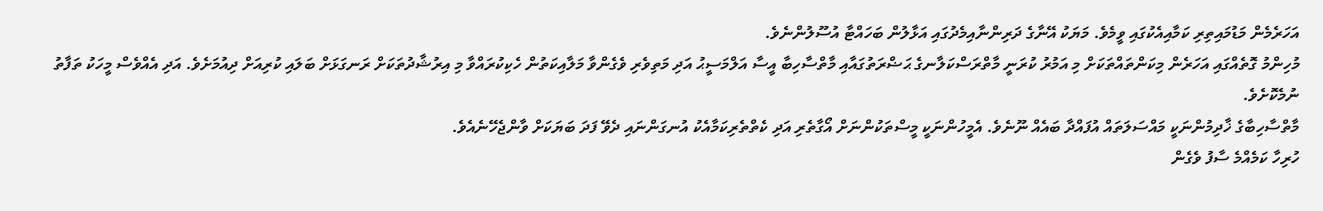އަހަރެމެން މަޑުމައިތިރި ކަމާއިއެކުގައި ވީމެވެ. މަޔަކު އޭނާގެ ދަރިންނާއިމެދުގައި އަޅާލުން ބަހައްޓާ އުސޫލުންނެވެ.
މުހިންމު ގޮތެއްގައި އަހަރެން މިކަންތައްތަކަށް މި އަމުރު ކުރަނީ މާތްރަސްކަލާނގެ ޙަޟްރަތުގައާއި މާތްސާހިބާ އީސާ އަލްމަސީޙު އަދި މަތިވެރި ވެގެންވާ މަލާއިކަތުން ހެކިކުރައްވާ މި އިރުޝާދުތަކަށް ރަނގަޅަށް ބަލައި ކުރިއަށް ދިއުމަށެވެ. އަދި އެއްވެސް މީހަކު ތަފާތު ނުމެކޮށެވެ.
މާތްސާހިބާގެ ޚާދިމުންނަކީ މައްސަލަތައް އުފައްދާ ބައެއް ނޫނެވެ. އެމީހުންނަކީ މީސްތަކުންނަށް އޯގާތެރި އަދި ކެތްތެރިކަމާއެކު އުނގަންނައި ދެވޭ ފަދަ ބަޔަކަށް ވާންޖެހޭނެއެވެ.
ހުރިހާ ކަމެއްމެ ސާފު ވެގެން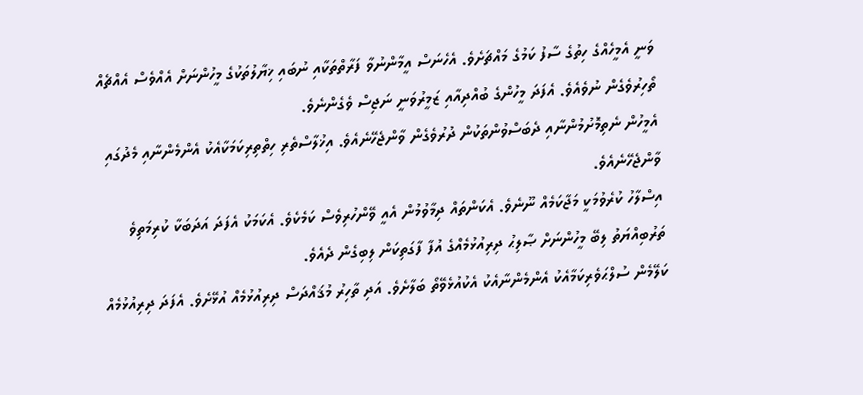ވަނީ އެމީހެއްގެ ހިތުގެ ސާފު ކަމުގެ މައްޗަށެވެ. އެހެނަސް އީމާންނުވާ ފަރާތްތަކާއި ނުބައި ޚިޔާލުތަކުގެ މީހުންނަށް އެއްވެސް އެއްޗެއް ތޯހިރުވެގެން ނުވެއެވެ. އެފަދަ މީހުންގެ ބުއްދިއާއި ޒަމީރުވަނީ ނަޖިސް ވެގެންނެވެ.
އެމީހުން ނެތިމޮށުމުންނާއި ދެބަސްވުންތަކުން ދުރުވެގެން ވާންޖެހޭނެއެވެ. އިޚުލާސްތެރި ހިތްތިރިކަމަކާއެކު އެންމެންނާއި މެދުގައި ވާންޖެހޭނެއެވެ.
އިސްލާހު ކުރެވުމަކީ މަޖާކަމެއް ނޫނެވެ. އެކަންތައް ދިމާވުމުން އެއީ ވޭންހުރިވެސް ކަމެކެވެ. އެކަމަކު އެފަދަ އަދަބަކާ ކުރިމަތިވެ ތަރުބިއްޔަތު ލިބޭ މީހުންނަށް ޞާލިޙު ދިރިއުޅުމެއްގެ އުފާ ފާގަތިކަން ލިބިގެން ދެއެވެ.
ކަލޭމެން ސުލްޙަވެރިކަމާއެކު އެންމެންނާއެކު އެކުއުޅެވޭތޯ ބަލާށެވެ. އަދި ތާހިރު މުޤައްދަސް ދިރިއުޅުމެއް އުޅޭށެވެ. އެފަދަ ދިރިއުޅުމެއް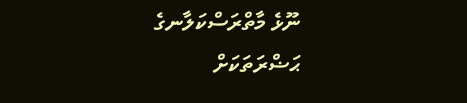ނޫޅެ މާތްރަސްކަލާނގެ ޙަޟްރަތަކަށް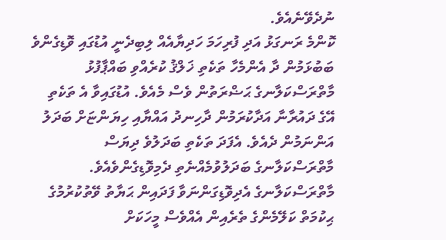ނުދެވޭނެއެވެ.
ކޮންމެ ރަނގަޅު އަދި ފުރިހަމަ ހަދިޔާއެއް ލިބިދެނީ އުޑުގައި ވޮޑިގެންވެ ބަބުޅަމުން ދާ އެންމެހާ ތަކެތި ޚަލްޤު ކުރެއްވި ބައްޕާފުޅު މާތްރަސްކަލާނގެ ޙަޟްރަތުން ވެސް މެއެވެ. އުޑުގައިވާ އެ ތަކެތި އޭގެ ދައުރާނާ އަދާކުރަމުން ދާހިނދު އައްޔާއި ހިޔަންޏަށް ބަދަލު އަންނަމުން ދެއެވެ. އެފަދަ ތަކެތި ބަދަލުވެ ދިޔަސް މާތްރަސްކަލާނގެ ބަދަލުވުމެއްނެތި ދެމިވޮޑިގެންވެއެވެ.
މާތްރަސްކަލާނގެ އެދިވޮޑިގަންނަވާ ފަދައިން ޙަޔާތު ވޭތުކުރުމުގެ ޙިކުމަތް ކަލޭމެންގެ ތެރެއިން އެއްވެސް މީހަކަށް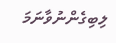ލިބިގެންނުވާނަމަ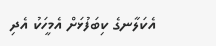އެކަލާނގެ ކިބަފުޅަށް އެމީހަކު އެދި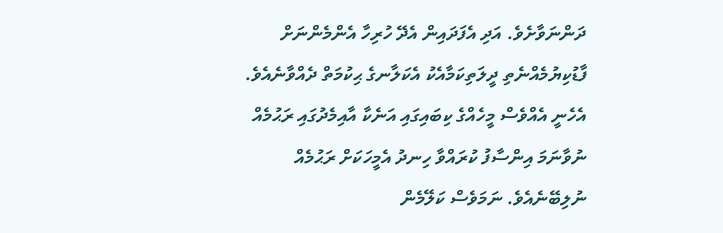ދަންނަވާށެވެ. އަދި އެފަދައިން އެދޭ ހުރިހާ އެންމެންނަށް ފާޑުކިޔުމެއްނެތި ދީލަތިކަމާއެކު އެކަލާނގެ ޙިކުމަތް ދެއްވާނެއެވެ.
އެހެނީ އެއްވެސް މީހެއްގެ ކިބައިގައި އަނެކާ އާއިމެދުގައި ރަޙުމެއް ނުވާނަމަ އިންސާފު ކުރައްވާ ހިނދު އެމީހަކަށް ރަޙުމެއް ނުލިބޭނެއެވެ. ނަމަވެސް ކަލޭމެން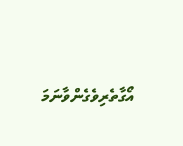އޯގާތެރިވެގެންވާނަމަ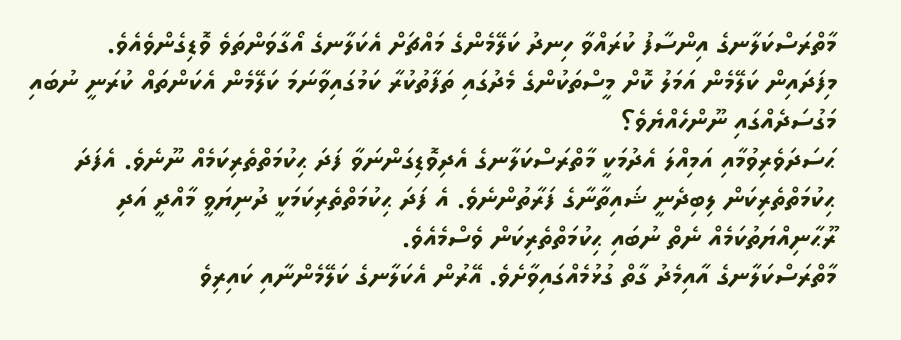މާތްރަސްކަލާނގެ އިންސާފު ކުރައްވާ ހިނދު ކަލޭމެންގެ މައްޗަށް އެކަލާނގެ އޯގާވަންތަވެ ވޮޑިގެންވެއެވެ.
މިފަދައިން ކަލޭމެން އަމަލު ކޮށް މީސްތަކުންގެ މެދުގައި ތަފާތުކުރާ ކަމުގައިވާނަމަ ކަލޭމެން އެކަންތައް ކުރަނީ ނުބައި މަގުސަދެއްގައި ނޫންހެއްޔެވެ؟
ޙަސަދަވެރިވުމާއި އަމިއްލަ އެދުމަކީ މާތްރަސްކަލާނގެ އެދިވޮޑިގަންނަވާ ފަދަ ޙިކުމަތްތެރިކަމެއް ނޫނެވެ. އެފަދަ ޙިކުމަތްތެރިކަން ލިބިދެނީ ޝައިތާނާގެ ފަރާތުންނެވެ. އެ ފަދަ ޙިކުމަތްތެރިކަމަކީ ދުނިޔަވީ މާއްދީ އަދި ރޫޙާނިއްޔަތުކަމެއް ނެތް ނުބައި ޙިކުމަތްތެރިކަން ވެސްމެއެވެ.
މާތްރަސްކަލާނގެ އާއިމެދު ގާތް ގުޅުމެއްގައިވާށެވެ. އޭރުން އެކަލާނގެ ކަލޭމެންނާއި ކައިރިވެ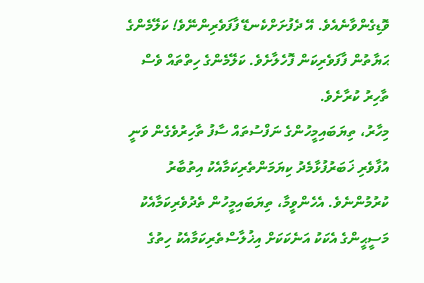ވޮޑިގެންވާނެއެވެ. އޭ ދެފުށަށްކެނޑޭ ފާފަވެރިންނޭވެ! ކަލޭމެންގެ ޙަޔާތުން ފާފަވެރިކަން ފޮހެލާށެވެ. ކަލޭމެންގެ ހިތްތައް ވެސް ތާހިރު ކުރާށެވެ.
މިހާރު، ތިޔަބައިމީހުންގެ ނަފްސުތައް ސާފު ތާހިރުވެގެން ވަނީ އުފާވެރި ޚަބަރުފުޅާމެދު ކިޔަމަންތެރިކަމާއެކު އިތުބާރު ކުރުމުންނެވެ. އެހެންވީމާ، ތިޔަބައިމީހުން ތެދުވެރިކަމާއެކު މަސީޙީންގެ އެކަކު އަނެކަކަށް އިޚުލާސްތެރިކަމާއެކު ހިތުގެ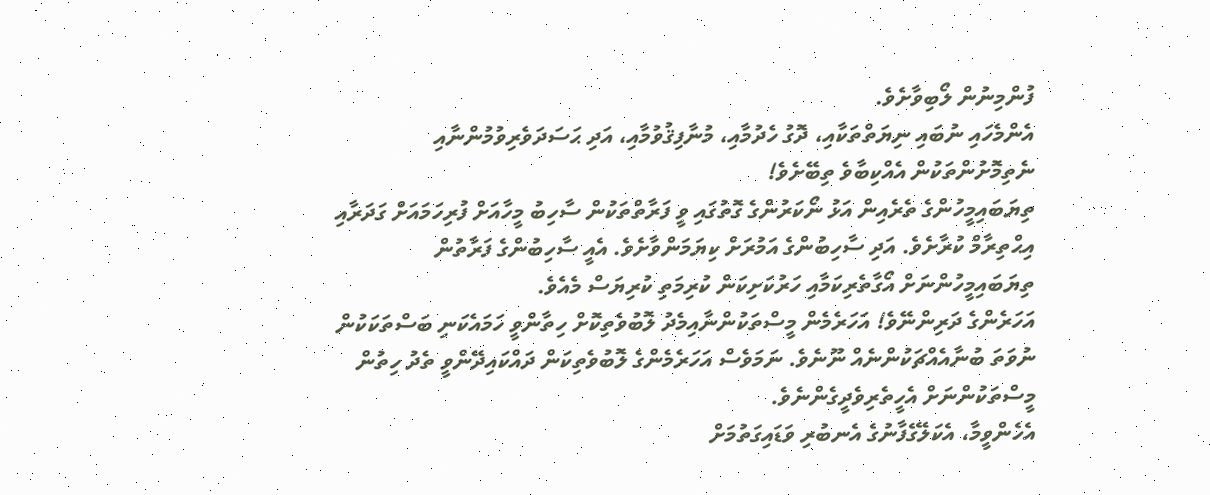ފުންމިނުން ލޯބިވާށެވެ.
އެންމެހައި ނުބައި ނިޔަތްތަކާއި، ދޮގު ހެދުމާއި، މުނާފިޤުވުމާއި، އަދި ޙަސަދަވެރިވުމުންނާއި ނެތިމޮށުންތަކުން އެއްކިބާވެ ތިބޭށެވެ!
ތިޔަބައިމީހުންގެ ތެރެއިން އަޅު ނޯކަރުންގެ ގޮތުގައި ވީ ފަރާތްތަކުން ސާހިބު މީހާއަށް ފުރިހަމައަށް ގަދަރާއި އިޙްތިރާމް ކުރާށެވެ. އަދި ސާހިބުންގެ އަމުރަށް ކިޔަމަންވާށެވެ. އެއީ ސާހިބުންގެ ފަރާތުން ތިޔަބައިމީހުންނަށް އޯގާތެރިކަމާއި ހަރުކަށިކަން ކުރިމަތި ކުރިޔަސް މެއެވެ.
އަހަރެންގެ ދަރިންނޭވެ! އަހަރެމެން މީސްތަކުންނާއިމެދު ލޮބުވެތިކޮށް ހިތާންވީ ހަމައެކަނި ބަސްތަކަކުން ނުވަތަ ބުނާއެއްޗަކުންނެއް ނޫނެވެ. ނަމަވެސް އަހަރެމެންގެ ލޮބުވެތިކަން ދައްކައިދޭންވީ ތެދު ހިތުން މީސްތަކުންނަށް އެހީތެރިވެދީގެންނެވެ.
އެހެންވީމާ، އެކަލޭގެފާނުގެ އެނބުރި ވަޑައިގަތުމަށް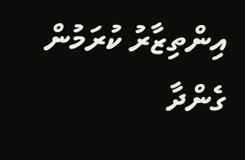އިންތިޒާރު ކުރަމުން ގެންދާ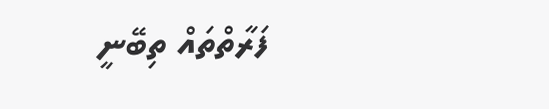ފަރާތްތައް ތިބޭނީ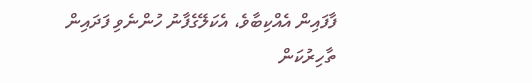ފާފައިން އެއްކިބާވެ، އެކަލޭގެފާނު ހުންނެވި ފަދައިން ތާހިރުކަން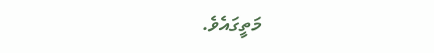މަތީގައެވެ.